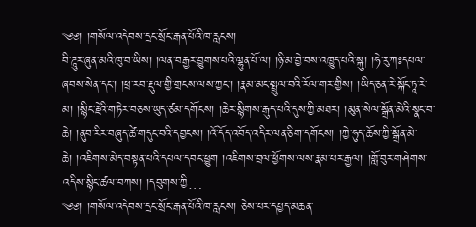༄༅། །གསོལ་འདེབས་དྲང་སྲོང་རྒན་པོའི་ཁ་རླངས།
བི་ཌཱུར་ཞུན་མའི་ཁུ་བ་ཡིས། །ལན་བརྒྱར་བྱུགས་པའི་ལྷུན་པོ་ལ། །ཉི་མ་བྱེ་བས་འཁྱུད་པའི་སྐུ། །ཧེ་རུ་ཀཿདཔལ་ཞབས་སེན་དང་། །ཕྲ་རབ་རྡུལ་གྱི་གྲངས་ལས་ཀྱང་། །རྣམ་མང་སྤྲུལ་བའི་རོལ་གར་གྱིས། །ཡིད་ཅན་རེ་སྐོང་ཏཱ་རེ་མ། །སྙིང་རྗེའི་གཏེར་བཅས་ཡུད་ཙམ་དགོངས། །ཆེར་སྙིགས་རྒུད་པའི་དུས་ཀྱི་མཐར། །མུན་སེལ་སྒྲོན་མེའི་སྣང་བ་ཆེ། །ནུབ་རིར་བཞུད་ཚེ་གདུང་བའི་དབྱངས། །འོ་དོད་འབོད་འདིར་ལན་ཅིག་དགོངས། །ཀྱེ་ཧུད་ཆོས་ཀྱི་སྒྲོན་མེ་ཆེ། །འཇིགས་མེད་བསྟན་པའི་དཔལ་དབང་ཕྱུག །འཇིགས་བྲལ་ཕྱོགས་ལས་རྣམ་པར་རྒྱལ། །གློ་བུར་གཤེགས་འདིས་སྙིང་ཚལ་བཀས། །དབུགས་ཀྱི…
༄༅། །གསོལ་འདེབས་དྲང་སྲོང་རྒན་པོའི་ཁ་རླངས། ཅེས་པར་དཔྱད་མཆན་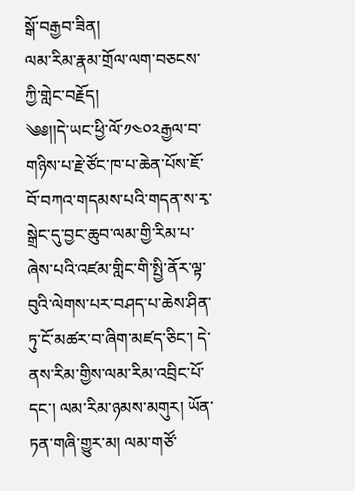སྒོ་བརྒྱབ་ཟིན།
ལམ་རིམ་རྣམ་གྲོལ་ལག་བཅངས་ཀྱི་གླེང་བརྗོད།
༄༅།།དེ་ཡང་ཕྱི་ལོ་༡༤༠༢རྒྱལ་བ་གཉིས་པ་རྗེ་ཙོང་ཁ་པ་ཆེན་པོས་ཇོ་བོ་བཀའ་གདམས་པའི་གདན་ས་རྭ་སྒྲེང་དུ་བྱང་ཆུབ་ལམ་གྱི་རིམ་པ་ཞེས་པའི་འཛམ་གླིང་གི་སྤྱི་ནོར་ལྟ་བུའི་ལེགས་པར་བཤད་པ་ཆེས་ཤིན་ཏུ་ངོ་མཚར་བ་ཞིག་མཛད་ཅིང་། དེ་ནས་རིམ་གྱིས་ལམ་རིམ་འབྲིང་པོ་དང་། ལམ་རིམ་ཉམས་མགུར། ཡོན་ཏན་གཞི་གྱུར་མ། ལམ་གཙོ་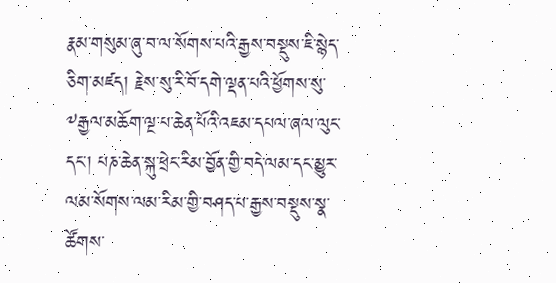རྣམ་གསུམ་ཞུ་བ་ལ་སོགས་པའི་རྒྱས་བསྡུས་ཇི་སྙེད་ཅིག་མཛད། རྗེས་སུ་རི་བོ་དགེ་ལྡན་པའི་ཕྱོགས་སུ་༸རྒྱལ་མཆོག་ལྔ་པ་ཆེན་པོའི་འཇམ་དཔལ་ཞལ་ལུང་དང་། པཎ་ཆེན་སྐུ་ཕྲེང་རིམ་བྱོན་གྱི་བདེ་ལམ་དང་མྱུར་ལམ་སོགས་ལམ་རིམ་གྱི་བཤད་པ་རྒྱས་བསྡུས་སྣ་ཚོགས་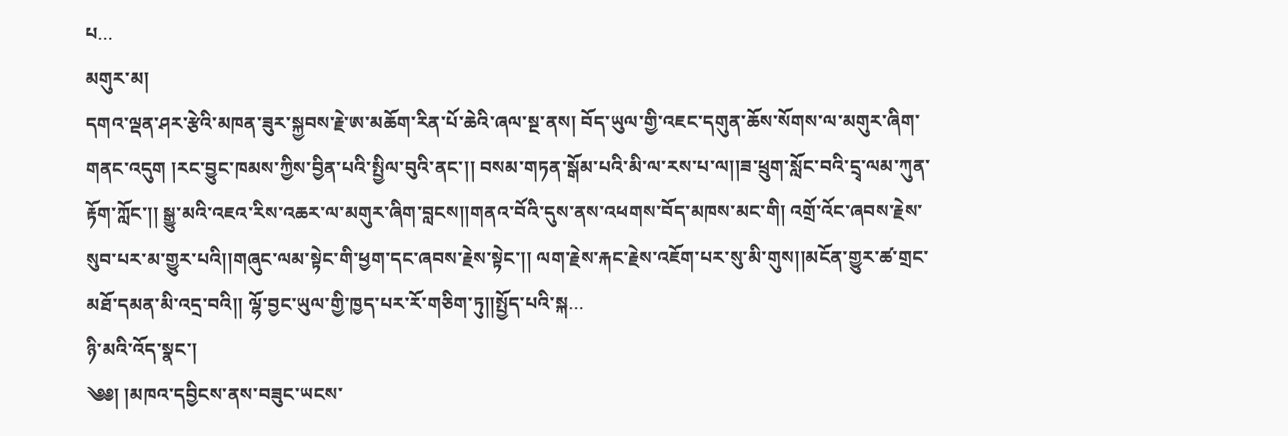པ…
མགུར་མ།
དགའ་ལྡན་ཤར་རྩེའི་མཁན་ཟུར་སྐྱབས་རྗེ་ཨ་མཆོག་རིན་པོ་ཆེའི་ཞལ་སྔ་ནས། བོད་ཡུལ་གྱི་འཇང་དགུན་ཆོས་སོགས་ལ་མགུར་ཞིག་གནང་འདུག །རང་བྱུང་ཁམས་ཀྱིས་བྱིན་པའི་སྤྱིལ་བུའི་ནང་།། བསམ་གཏན་སྒོམ་པའི་མི་ལ་རས་པ་ལ།།ཟ་ཕྲུག་སློང་བའི་དྲྭ་ལམ་ཀུན་རྟོག་ཀློང་།། སྒྱུ་མའི་འཇའ་རིས་འཆར་ལ་མགུར་ཞིག་བླངས།།གནའ་བོའི་དུས་ནས་འཕགས་བོད་མཁས་མང་གི། འགྲོ་འོང་ཞབས་རྗེས་སུབ་པར་མ་གྱུར་པའི།།གཞུང་ལམ་སྟེང་གི་ཕྱག་དང་ཞབས་རྗེས་སྟེང་།། ལག་རྗེས་རྐང་རྗེས་འཇོག་པར་སུ་མི་གུས།།མངོན་གྱུར་ཚ་གྲང་མཐོ་དམན་མི་འདྲ་བའི།། ལྷོ་བྱང་ཡུལ་གྱི་ཁྱད་པར་རོ་གཅིག་ཏུ།།སྤྱོད་པའི་སྐ…
ཉི་མའི་འོད་སྣང་།
༄༅། །མཁའ་དབྱིངས་ནས་བཟུང་ཡངས་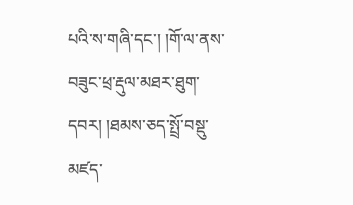པའི་ས་གཞི་དང་། །གོ་ལ་ནས་བཟུང་ཕྲ་རྡུལ་མཐར་ཐུག་དབར། །ཐམས་ཅད་སྤྲོ་བསྡུ་མཛད་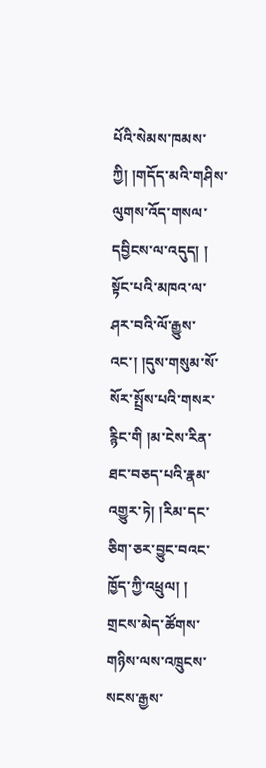པོའི་སེམས་ཁམས་ཀྱི། །གདོད་མའི་གཤིས་ལུགས་འོད་གསལ་དབྱིངས་ལ་འདུད། ། སྟོང་པའི་མཁའ་ལ་ཤར་བའི་ལོ་རྒྱུས་འང་། །དུས་གསུམ་སོ་སོར་སྤྲོས་པའི་གསར་རྙིང་གི །མ་ངེས་རིན་ཐང་བཅད་པའི་རྣམ་འགྱུར་ཏེ། །རིམ་དང་ཅིག་ཅར་བྱུང་བའང་ཁྱོད་ཀྱི་འཕྲུལ། ། གྲངས་མེད་ཚོགས་གཉིས་ལས་འཁྲུངས་སངས་རྒྱས་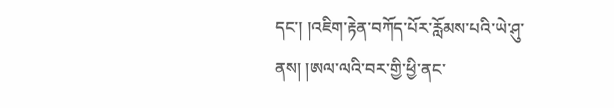དང་། །འཇིག་རྟེན་བཀོད་པོར་རློམས་པའི་ཡེ་ཤུ་ནས། །ཨལ་ལའི་བར་གྱི་ཕྱི་ནང་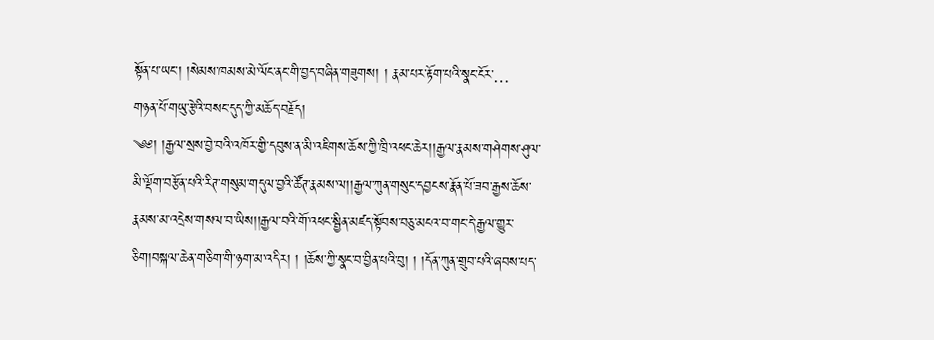སྟོན་པ་ཡང་། །སེམས་ཁམས་མེ་ལོང་ནང་གི་བྱད་བཞིན་གཟུགས། ། རྣམ་པར་རྟོག་པའི་སྣང་ངོར་…
གཉན་པོ་གཡུ་རྩེའི་བསང་དུད་ཀྱི་མཆོད་བརྗོད།
༄༅། །རྒྱལ་སྲས་བྱེ་བའི་འཁོར་གྱི་དབུས་ན་མི་འཇིགས་ཆོས་ཀྱི་ཁྲི་འཕང་ཆེར།།རྒྱལ་རྣམས་གཤེགས་ཤུལ་མི་ལྡོག་བརྩོན་པའི་རིཊ་གསུམ་གདུལ་བྱའི་ཚོཊ་རྣམས་ལ།།རྒྱལ་ཀུན་གསུང་དབྱངས་རྣོན་པོ་ཟབ་རྒྱས་ཆོས་རྣམས་མ་འདྲེས་གསལ་བ་ཡིས།།རྒྱལ་བའི་གོ་འཕང་སྦྱིན་མཛད་སྟོབས་བཅུ་མངའ་བ་གང་དེ་རྒྱལ་གྱུར་ཅིག།བསྐལ་ཆེན་གཅིག་གི་ཉག་མ་འདིར། ། །ཆོས་ཀྱི་སྣང་བ་བྱིན་པའི་བུ། ། །དོན་ཀུན་གྲུབ་པའི་ཞབས་པད་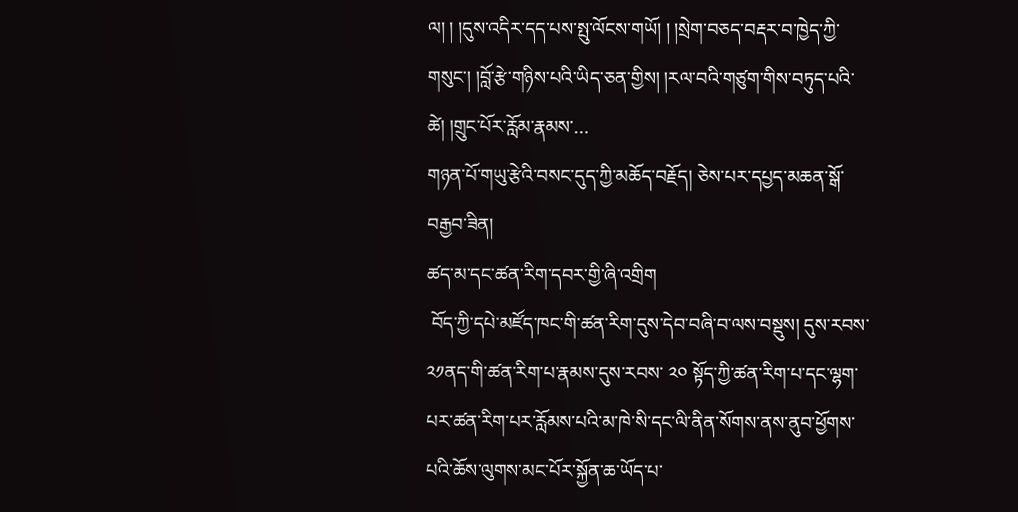ལ། ། །དུས་འདིར་དད་པས་སྤུ་ལོངས་གཡོ། ། །སྲེག་བཅད་བརྡར་བ་ཁྱེད་ཀྱི་གསུང་། །བློ་རྩེ་གཉིས་པའི་ཡིད་ཅན་གྱིས། །རལ་བའི་གཙུག་གིས་བཏུད་པའི་ཚེ། །གྲུང་པོར་རློམ་རྣམས་…
གཉན་པོ་གཡུ་རྩེའི་བསང་དུད་ཀྱི་མཆོད་བརྗོད། ཅེས་པར་དཔྱད་མཆན་སྒོ་བརྒྱབ་ཟིན།
ཚད་མ་དང་ཚན་རིག་དབར་གྱི་ཞི་འགྲིག
 བོད་ཀྱི་དཔེ་མཛོད་ཁང་གི་ཚན་རིག་དུས་དེབ་བཞི་བ་ལས་བསྡུས། དུས་རབས་༢༡ནད་གི་ཚན་རིག་པ་རྣམས་དུས་རབས་ ༢༠ སྟོད་ཀྱི་ཚན་རིག་པ་དང་ལྷག་པར་ཚན་རིག་པར་རློམས་པའི་མ་ཁེ་སི་དང་ལི་ནིན་སོགས་ནས་ནུབ་ཕྱོགས་པའི་ཆོས་ལུགས་མང་པོར་སྐྱོན་ཆ་ཡོད་པ་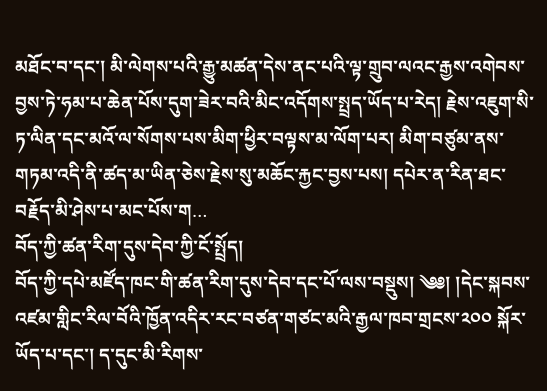མཐོང་བ་དང་། མི་ལེགས་པའི་རྒྱུ་མཚན་དེས་ནང་པའི་ལྟ་གྲུབ་ལའང་རྒྱས་འགེབས་བྱས་ཏེ་ཧམ་པ་ཆེན་པོས་དུག་ཟེར་བའི་མིང་འདོགས་སྤྲད་ཡོད་པ་རེད། རྗེས་འཇུག་སི་ཏ་ལིན་དང་མའོ་ལ་སོགས་པས་མིག་ཕྱིར་བལྟས་མ་ལོག་པར། མིག་བཙུམ་ནས་གཏམ་འདི་ནི་ཚད་མ་ཡིན་ཅེས་རྗེས་སུ་མཆོང་རྐྱང་བྱས་པས། དཔེར་ན་རིན་ཐང་བརྗོད་མི་ཤེས་པ་མང་པོས་ག…
བོད་ཀྱི་ཚན་རིག་དུས་དེབ་ཀྱི་ངོ་སྤྲོད།
བོད་ཀྱི་དཔེ་མཛོད་ཁང་གི་ཚན་རིག་དུས་དེབ་དང་པོ་ལས་བསྡུས། ༄༅། །དེང་སྐབས་འཛམ་གླིང་རིལ་བོའི་ཁྱོན་འདིར་རང་བཙན་གཙང་མའི་རྒྱལ་ཁབ་གྲངས་༢༠༠ སྐོར་ཡོད་པ་དང་། ད་དུང་མི་རིགས་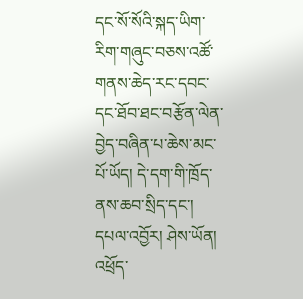དང་སོ་སོའི་སྐད་ཡིག་རིག་གཞུང་བཅས་འཚོ་གནས་ཆེད་རང་དབང་དང་ཐོབ་ཐང་བརྩོན་ལེན་བྱེད་བཞིན་པ་ཆེས་མང་པོ་ཡོད། དེ་དག་གི་ཁྲོད་ནས་ཆབ་སྲིད་དང་། དཔལ་འབྱོར། ཤེས་ཡོན། འཕྲོད་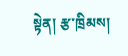སྟེན། རྩ་ཁྲིམས།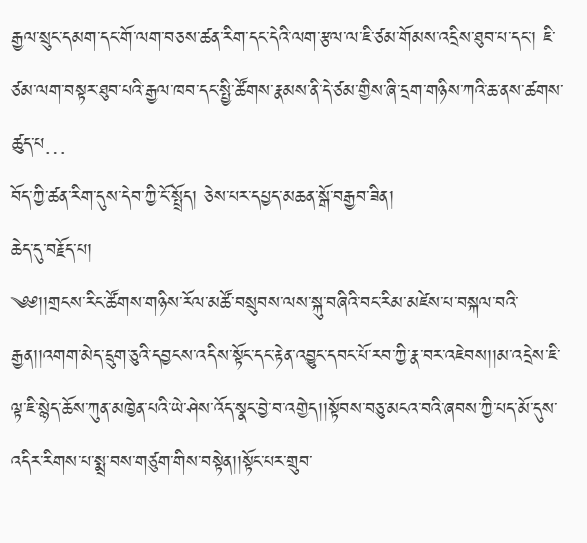རྒྱལ་སྲུང་དམག་དང་གོ་ལག་བཅས་ཚན་རིག་དང་དེའི་ལག་རྩལ་ལ་ཇི་ཙམ་གོམས་འདྲིས་ཐུབ་པ་དང་། ཇི་ཙམ་ལག་བསྟར་ཐུབ་པའི་རྒྱལ་ཁབ་དང་སྤྱི་ཚོགས་རྣམས་ནི་དེ་ཙམ་གྱིས་ཞི་དྲག་གཉིས་ཀའི་ཆ་ནས་ཚགས་ཚུད་པ…
བོད་ཀྱི་ཚན་རིག་དུས་དེབ་ཀྱི་ངོ་སྤྲོད། ཅེས་པར་དཔྱད་མཆན་སྒོ་བརྒྱབ་ཟིན།
ཆེད་དུ་བརྗོད་པ།
༄༅།།གྲངས་རིང་ཚོགས་གཉིས་རོལ་མཚོ་བསྲུབས་ལས་སྐུ་བཞིའི་བང་རིམ་མཛེས་པ་བསྐལ་བའི་རྒྱན།།འགག་མེད་དྲུག་ཅུའི་དབྱངས་འདིས་སྟོང་དང་རྟེན་འབྱུང་དབང་པོ་རབ་ཀྱི་རྣ་བར་འཇེབས།།མ་འདྲེས་ཇི་ལྟ་ཇི་སྙེད་ཆོས་ཀུན་མཁྱེན་པའི་ཡེ་ཤེས་འོད་སྣང་བྱེ་བ་འགྱེད།།སྟོབས་བཅུ་མངའ་བའི་ཞབས་ཀྱི་པད་མོ་དུས་འདིར་རིགས་པ་སྨྲ་བས་གཙུག་གིས་བསྟེན།།སྟོང་པར་གྲུབ་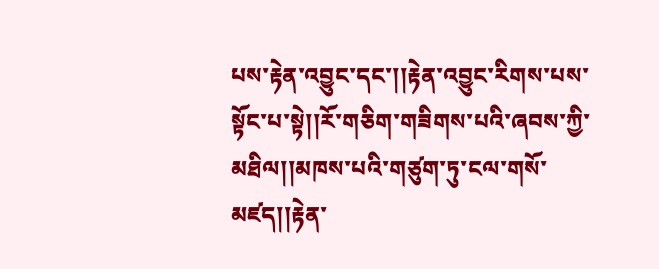པས་རྟེན་འབྱུང་དང་།།རྟེན་འབྱུང་རིགས་པས་སྟོང་པ་སྟེ།།རོ་གཅིག་གཟིགས་པའི་ཞབས་ཀྱི་མཐིལ།།མཁས་པའི་གཙུག་ཏུ་ངལ་གསོ་མཛད།།རྟེན་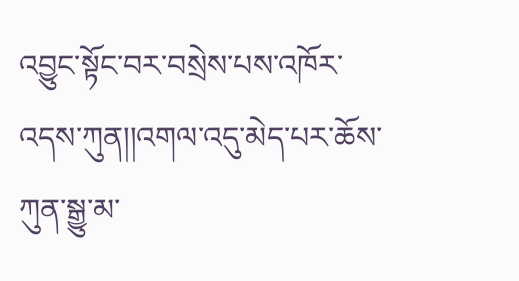འབྱུང་སྟོང་བར་བསྲེས་པས་འཁོར་འདས་ཀུན།།འགལ་འདུ་མེད་པར་ཆོས་ཀུན་སྒྱུ་མ་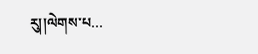རུ།།ལེགས་པ…